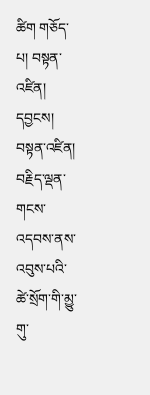ཚིག གཅོད་པ། བསྟན་འཛིན།
དབྱངས། བསྟན་འཛིན།
བརྗིད་ལྡན་གངས་འདབས་ནས་འབུས་པའི་ཚེ་སྲོག་གི་མྱུ་གུ་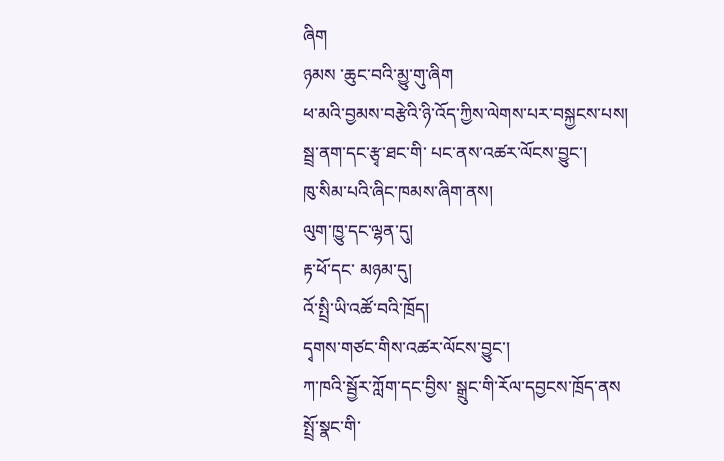ཞིག
ཉམས ་ཆུང་བའི་མྱུ་གུ་ཞིག
ཕ་མའི་བྱམས་བརྩེའི་ཉི་འོད་ཀྱིས་ལེགས་པར་བསྐྱངས་པས།
སྦྲ་ནག་དང་རྩྭ་ཐང་གི་ པང་ནས་འཚར་ལོངས་བྱུང་།
ཁུ་སིམ་པའི་ཞིང་ཁམས་ཞིག་ནས།
ལུག་ཁྱུ་དང་ལྷན་དུ།
རྟ་ཕོ་དང་ མཉམ་དུ།
འོ་སྤྲི་ཡི་འཚོ་བའི་ཁྲོད།
དྭགས་གཙང་གིས་འཚར་ལོངས་བྱུང་།
ཀ་ཁའི་སྦྱོར་ཀློག་དང་བྱིས་ སྒྲུང་གི་རོལ་དབྱངས་ཁྲོད་ནས
སྤྲོ་སྣང་གི་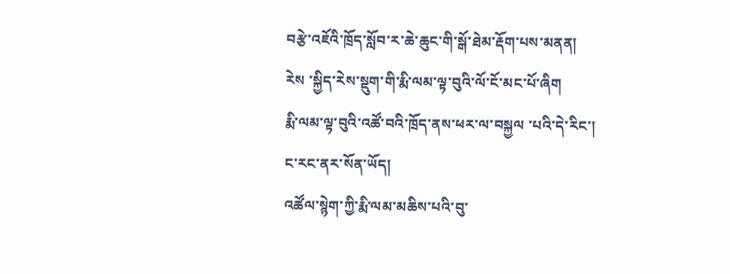བརྩེ་འཇོའི་ཁྲོད་སློབ་ར་ཆེ་ཆུང་གི་སྒོ་ཐེམ་རྡོག་པས་མནན།
རེས ་སྐྱིད་རེས་སྡུག་གི་རྨི་ལམ་ལྟ་བུའི་ལོ་ངོ་མང་པོ་ཞིག
རྨི་ལམ་ལྟ་བུའི་འཚོ་བའི་ཁྲོད་ནས་ཕར་ལ་བསྐྱལ ་པའི་དེ་རིང་།
ང་རང་ནར་སོན་ཡོད།
འཚོལ་སྙེག་ཀྱི་རྨི་ལམ་མཆིས་པའི་བུ་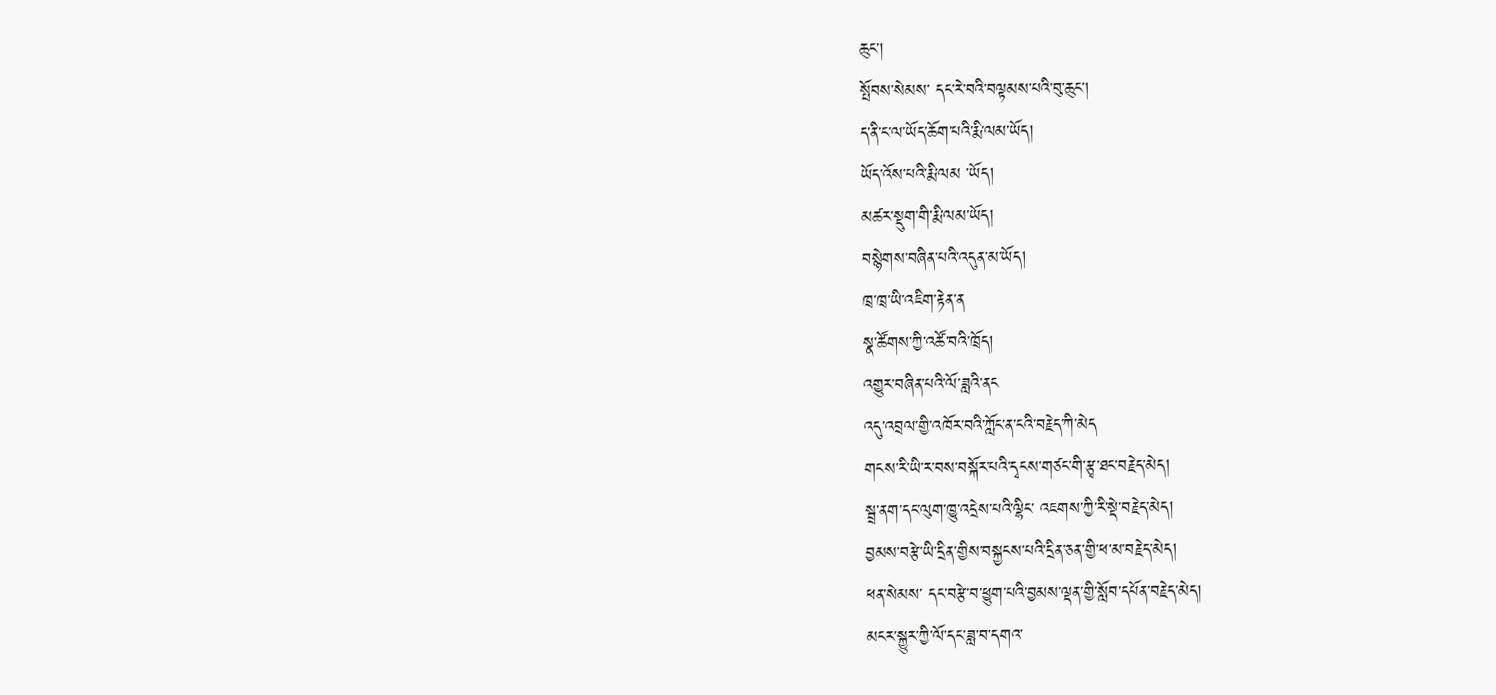ཆུང་།
སྤོབས་སེམས་ དང་རེ་བའི་བལྟམས་པའི་བུ་ཆུང་།
ད་ནི་ང་ལ་ཡོད་ཆོག་པའི་རྨི་ལམ་ཡོད།
ཡོད་འོས་པའི་རྨི་ལམ ་ཡོད།
མཚར་སྡུག་གི་རྨི་ལམ་ཡོད།
བསྙེགས་བཞིན་པའི་འདུན་མ་ཡོད།
ཁྲ་ཁྲ་ཡི་འཇིག་རྟེན་ན
སྣ་ཚོགས་ཀྱི་འཚོ་བའི་ཁྲོད།
འགྱུར་བཞིན་པའི་ལོ་ཟླའི་ནང
འདུ་འབྲལ་གྱི་འཁོར་བའི་ཀློང་ན་ངའི་བརྗེད་ཀི་མེད
གངས་རི་ཡི་ར་བས་བསྐོར་པའི་དྭངས་གཙང་གི་རྩྭ་ཐང་བརྗེད་མེད།
སྦྲ་ནག་དང་ལུག་ཁྱུ་འདྲེས་པའི་ལྷིང་ འཇགས་ཀྱི་རི་སྡེ་བརྗེད་མེད།
བྱམས་བརྩེ་ཡི་དྲིན་གྱིས་བསྐྱངས་པའི་དྲིན་ཅན་གྱི་ཕ་མ་བརྗེད་མེད།
ཕན་སེམས་ དང་བརྩེ་བ་ཕྱུག་པའི་བྱམས་ལྡན་གྱི་སློབ་དཔོན་བརྗེད་མེད།
མངར་སྐྱུར་ཀྱི་ལོ་དང་ཟླ་བ་དགའ་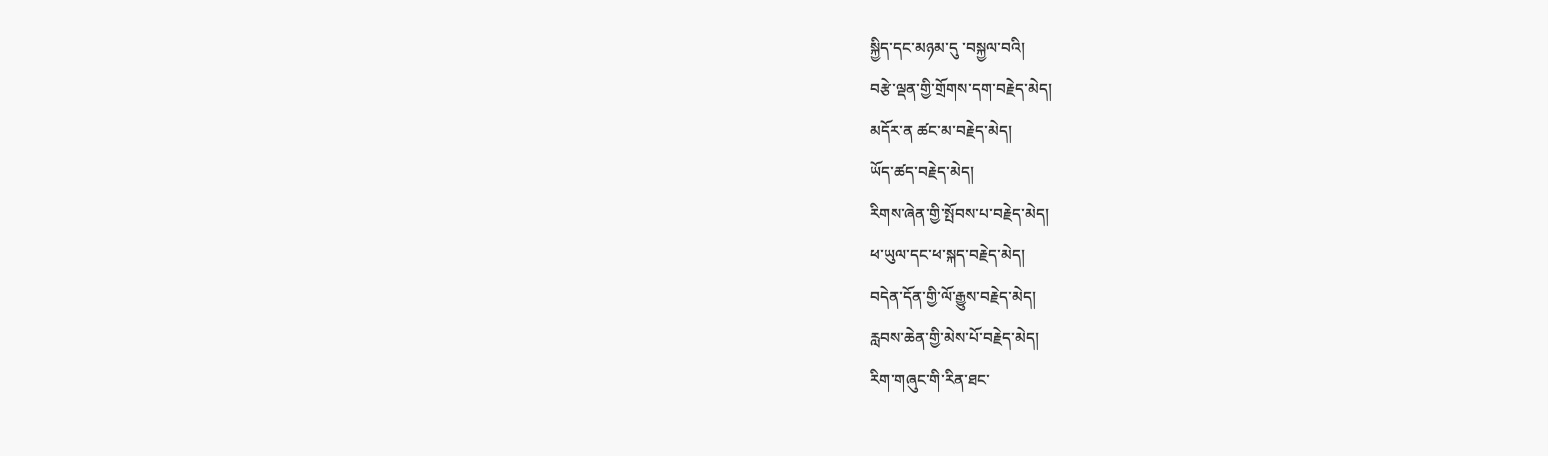སྐྱིད་དང་མཉམ་དུ ་བསྐྱལ་བའི།
བརྩེ་ལྡན་གྱི་གྲོགས་དག་བརྗེད་མེད།
མདོར་ན ཚང་མ་བརྗེད་མེད།
ཡོད་ཚད་བརྗེད་མེད།
རིགས་ཞེན་གྱི་སྤོབས་པ་བརྗེད་མེད།
ཕ་ཡུལ་དང་ཕ་སྐད་བརྗེད་མེད།
བདེན་དོན་གྱི་ལོ་རྒྱུས་བརྗེད་མེད།
རླབས་ཆེན་གྱི་མེས་པོ་བརྗེད་མེད།
རིག་གཞུང་གི་རིན་ཐང་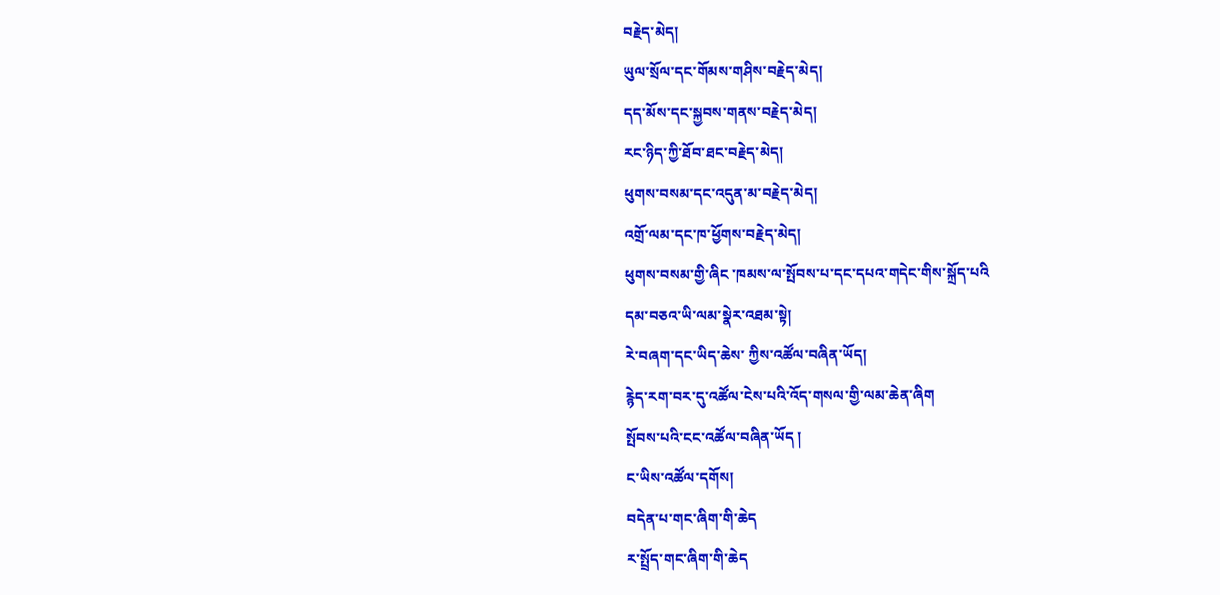བརྗེད་མེད།
ཡུལ་སྲོལ་དང་གོམས་གཤིས་བརྗེད་མེད།
དད་མོས་དང་སྐྱབས་གནས་བརྗེད་མེད།
རང་ཉིད་ཀྱི་ཐོབ་ཐང་བརྗེད་མེད།
ཕུགས་བསམ་དང་འདུན་མ་བརྗེད་མེད།
འགྲོ་ལམ་དང་ཁ་ཕྱོགས་བརྗེད་མེད།
ཕུགས་བསམ་གྱི་ཞིང ་ཁམས་ལ་སྤོབས་པ་དང་དཔའ་གདེང་གིས་སྐྲོད་པའི
དམ་བཅའ་ཡི་ལམ་སྣེར་འཐམ་སྟེ།
རེ་བཞག་དང་ཡིད་ཆེས་ ཀྱིས་འཚོལ་བཞིན་ཡོད།
རྙེད་རག་བར་དུ་འཚོལ་ངེས་པའི་འོད་གསལ་གྱི་ལམ་ཆེན་ཞིག
སྤོབས་པའི་ངང་འཚོལ་བཞིན་ཡོད །
ང་ཡིས་འཚོལ་དགོས།
བདེན་པ་གང་ཞིག་གི་ཆེད
ར་སྤྲོད་གང་ཞིག་གི་ཆེད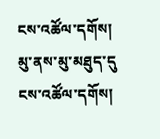ངས་འཚོལ་དགོས།
མུ་ནས་མུ་མཐུད་དུ ངས་འཚོལ་དགོས།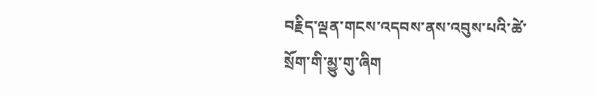བརྗིད་ལྡན་གངས་འདབས་ནས་འབུས་པའི་ཚེ་སྲོག་གི་མྱུ་གུ་ཞིག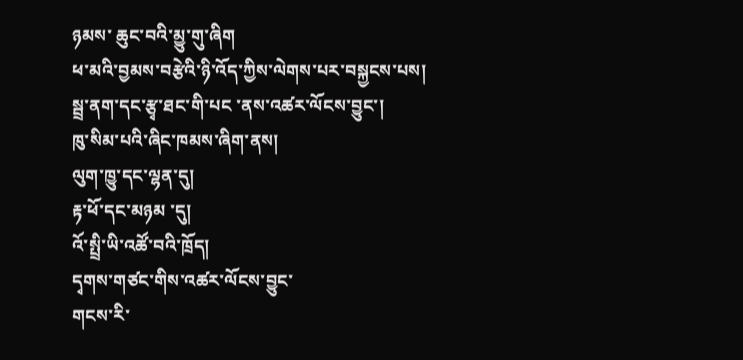ཉམས་ ཆུང་བའི་མྱུ་གུ་ཞིག
ཕ་མའི་བྱམས་བརྩེའི་ཉི་འོད་ཀྱིས་ལེགས་པར་བསྐྱངས་པས།
སྦྲ་ནག་དང་རྩྭ་ཐང་གི་པང ་ནས་འཚར་ལོངས་བྱུང་།
ཁུ་སིམ་པའི་ཞིང་ཁམས་ཞིག་ནས།
ལུག་ཁྱུ་དང་ལྷན་དུ།
རྟ་ཕོ་དང་མཉམ ་དུ།
འོ་སྤྲི་ཡི་འཚོ་བའི་ཁྲོད།
དྭགས་གཙང་གིས་འཚར་ལོངས་བྱུང་
གངས་རི་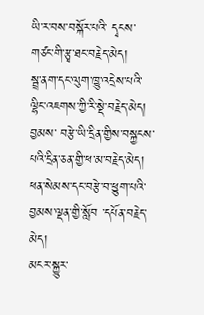ཡི་ར་བས་བསྐོར་པའི་ དྭངས་གཙང་གི་རྩྭ་ཐང་བརྗེད་མེད།
སྦྲ་ནག་དང་ལུག་ཁྱུ་འདྲེས་པའི་ལྷིང་འཇགས་ཀྱི་རི་སྡེ་བརྗེད་མེད།
བྱམས་ བརྩེ་ཡི་དྲིན་གྱིས་བསྐྱངས་པའི་དྲིན་ཅན་གྱི་ཕ་མ་བརྗེད་མེད།
ཕན་སེམས་དང་བརྩེ་བ་ཕྱུག་པའི་བྱམས་ལྡན་གྱི་སློབ ་དཔོན་བརྗེད་མེད།
མངར་སྐྱུར་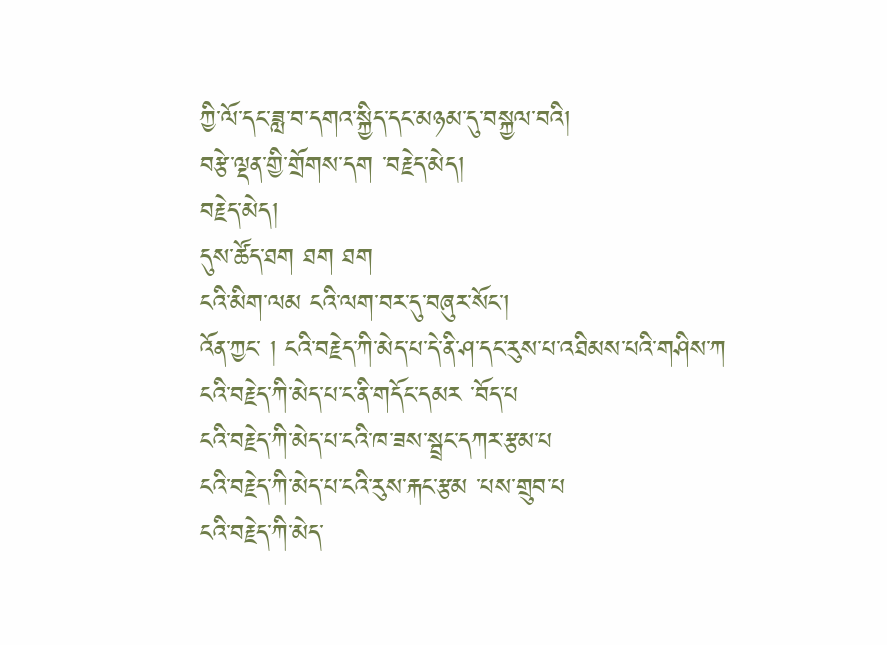ཀྱི་ལོ་དང་ཟླ་བ་དགའ་སྐྱིད་དང་མཉམ་དུ་བསྐྱལ་བའི།
བརྩེ་ལྡན་གྱི་གྲོགས་དག ་བརྗེད་མེད།
བརྗེད་མེད།
དུས་ཚོད་ཐག ཐག ཐག
ངའི་མིག་ལམ ངའི་ལག་བར་དུ་བཞུར་སོང་།
འོན་ཀྱང་ ། ངའི་བརྗེད་ཀི་མེད་པ་དེ་ནི་ཤ་དང་རུས་པ་འཐིམས་པའི་གཤིས་ཀ
ངའི་བརྗེད་ཀི་མེད་པ་ང་ནི་གདོང་དམར ་བོད་པ
ངའི་བརྗེད་ཀི་མེད་པ་ངའི་ཁ་ཟས་སྦྲང་དཀར་རྩམ་པ
ངའི་བརྗེད་ཀི་མེད་པ་ངའི་རུས་རྐང་རྩམ ་པས་གྲུབ་པ
ངའི་བརྗེད་ཀི་མེད་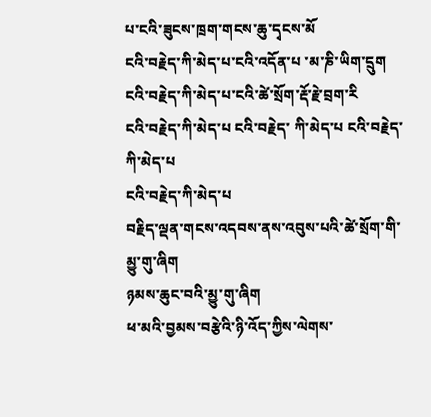པ་ངའི་ཟུངས་ཁྲག་གངས་ཆུ་དྭངས་མོ
ངའི་བརྗེད་ཀི་མེད་པ་ངའི་འདོན་པ ་མ་ཎི་ཡིག་དྲུག
ངའི་བརྗེད་ཀི་མེད་པ་ངའི་ཚེ་སྲོག་རྡོ་རྗེ་བྲག་རི
ངའི་བརྗེད་ཀི་མེད་པ ངའི་བརྗེད་ ཀི་མེད་པ ངའི་བརྗེད་ཀི་མེད་པ
ངའི་བརྗེད་ཀི་མེད་པ
བརྗིད་ལྡན་གངས་འདབས་ནས་འབུས་པའི་ཚེ་སྲོག་གི་མྱུ་གུ་ཞིག
ཉམས་ཆུང་བའི་མྱུ་གུ་ཞིག
ཕ་མའི་བྱམས་བརྩེའི་ཉི་འོད་ཀྱིས་ལེགས་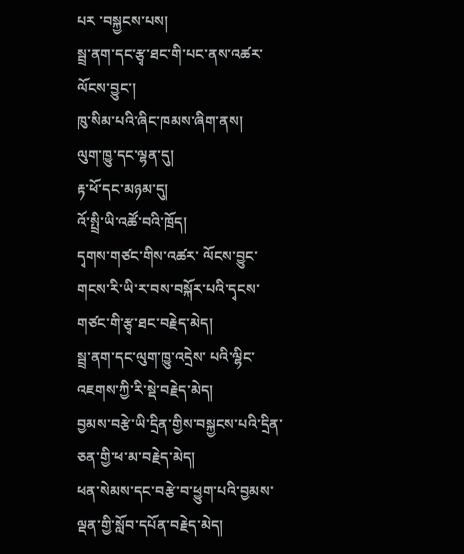པར ་བསྐྱངས་པས།
སྦྲ་ནག་དང་རྩྭ་ཐང་གི་པང་ནས་འཚར་ལོངས་བྱུང་།
ཁུ་སིམ་པའི་ཞིང་ཁམས་ཞིག་ནས།
ལུག་ཁྱུ་དང་ལྷན་དུ།
རྟ་ཕོ་དང་མཉམ་དུ།
འོ་སྤྲི་ཡི་འཚོ་བའི་ཁྲོད།
དྭགས་གཙང་གིས་འཚར་ ལོངས་བྱུང་
གངས་རི་ཡི་ར་བས་བསྐོར་པའི་དྭངས་གཙང་གི་རྩྭ་ཐང་བརྗེད་མེད།
སྦྲ་ནག་དང་ལུག་ཁྱུ་འདྲེས་ པའི་ལྷིང་འཇགས་ཀྱི་རི་སྡེ་བརྗེད་མེད།
བྱམས་བརྩེ་ཡི་དྲིན་གྱིས་བསྐྱངས་པའི་དྲིན་ཅན་གྱི་ཕ་མ་བརྗེད་མེད།
ཕན་སེམས་དང་བརྩེ་བ་ཕྱུག་པའི་བྱམས་ལྡན་གྱི་སློབ་དཔོན་བརྗེད་མེད།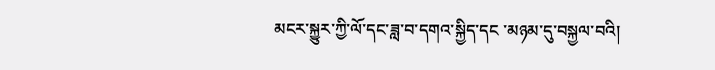མངར་སྐྱུར་ཀྱི་ལོ་དང་ཟླ་བ་དགའ་སྐྱིད་དང ་མཉམ་དུ་བསྐྱལ་བའི།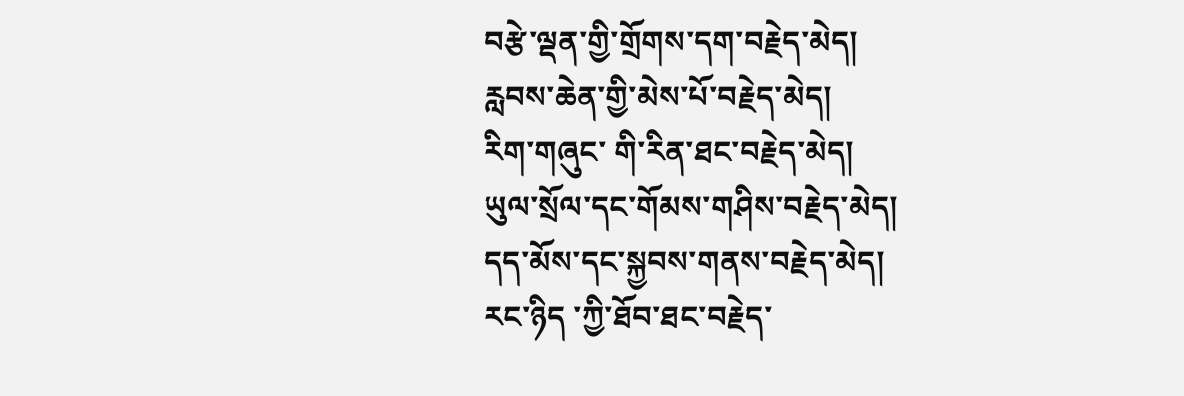བརྩེ་ལྡན་གྱི་གྲོགས་དག་བརྗེད་མེད།
རླབས་ཆེན་གྱི་མེས་པོ་བརྗེད་མེད།
རིག་གཞུང་ གི་རིན་ཐང་བརྗེད་མེད།
ཡུལ་སྲོལ་དང་གོམས་གཤིས་བརྗེད་མེད།
དད་མོས་དང་སྐྱབས་གནས་བརྗེད་མེད།
རང་ཉིད ་ཀྱི་ཐོབ་ཐང་བརྗེད་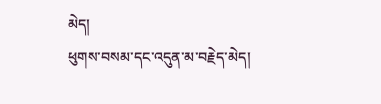མེད།
ཕུགས་བསམ་དང་འདུན་མ་བརྗེད་མེད།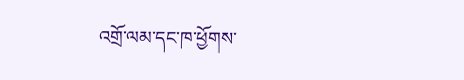འགྲོ་ལམ་དང་ཁ་ཕྱོགས་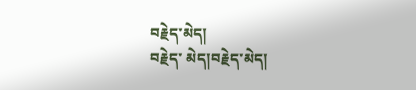བརྗེད་མེད།
བརྗེད་ མེད།བརྗེད་མེད།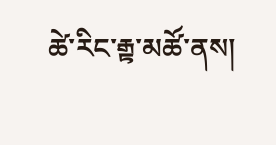ཚེ་རིང་རྒྟ་མཚོ་ནས།